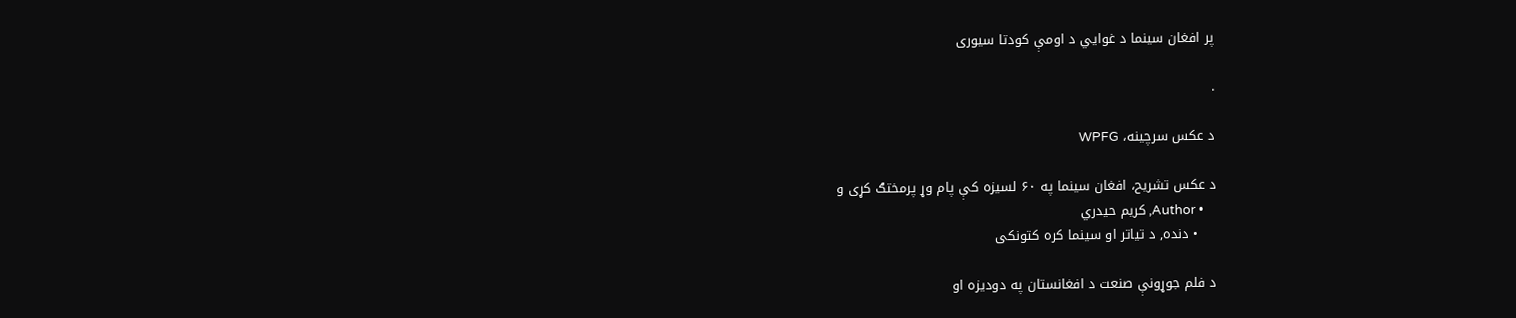پر افغان سینما د غوايي د اومې کودتا سیوری

.

د عکس سرچینه، WPFG

د عکس تشریح، افغان سینما په ۶۰ لسیزه کې پام وړ پرمختګ کړی و
    • Author, کریم حیدري
    • دنده, د تیاتر او سینما کره کتونکی

د فلم جوړونې صنعت د افغانستان په دودیزه او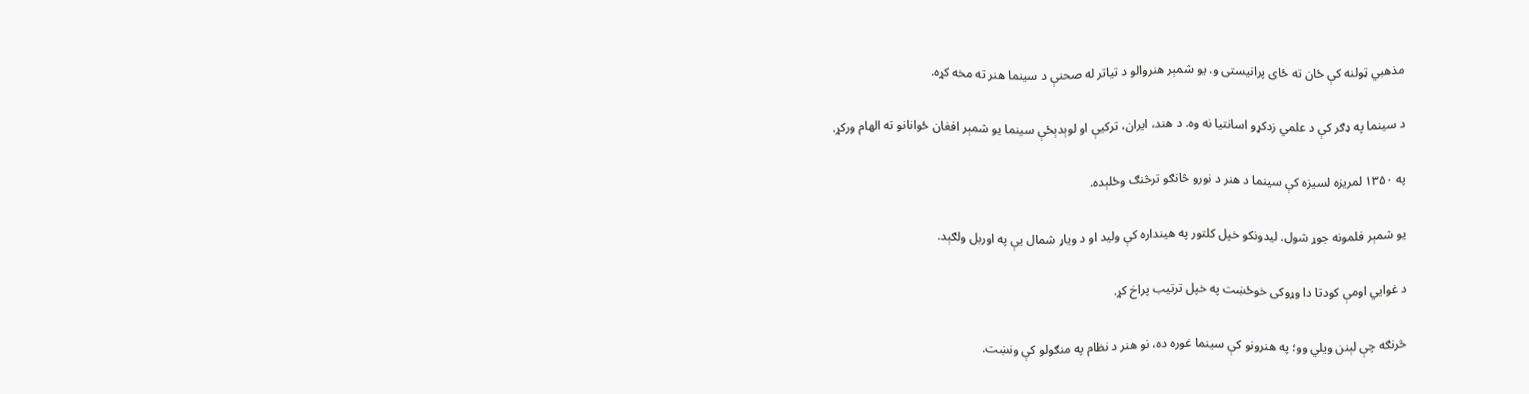مذهبي ټولنه کې ځان ته ځای پرانیستی و. یو شمېر هنروالو د تیاتر له صحنې د سینما هنر ته مخه کړه.

د سینما په ډګر کې د علمي زدکړو اسانتیا نه وه. د هند، ایران، ترکیې او لوېدېځې سینما یو شمېر افغان ځوانانو ته الهام ورکړ.

په ۱۳۵۰ لمریزه لسیزه کې سینما د هنر د نورو څانګو ترڅنګ وځلېده.

یو شمېر فلمونه جوړ شول. لیدونکو خپل کلتور په هینداره کې ولید او د ویاړ شمال یې په اوربل ولګېد.

د غوایي اومې کودتا دا وړوکی خوځښت په خپل ترتیب پراخ کړ.

څرنګه چې لېنن ویلي وو؛ په هنرونو کې سینما غوره ده، نو هنر د نظام په منګولو کې ونښت.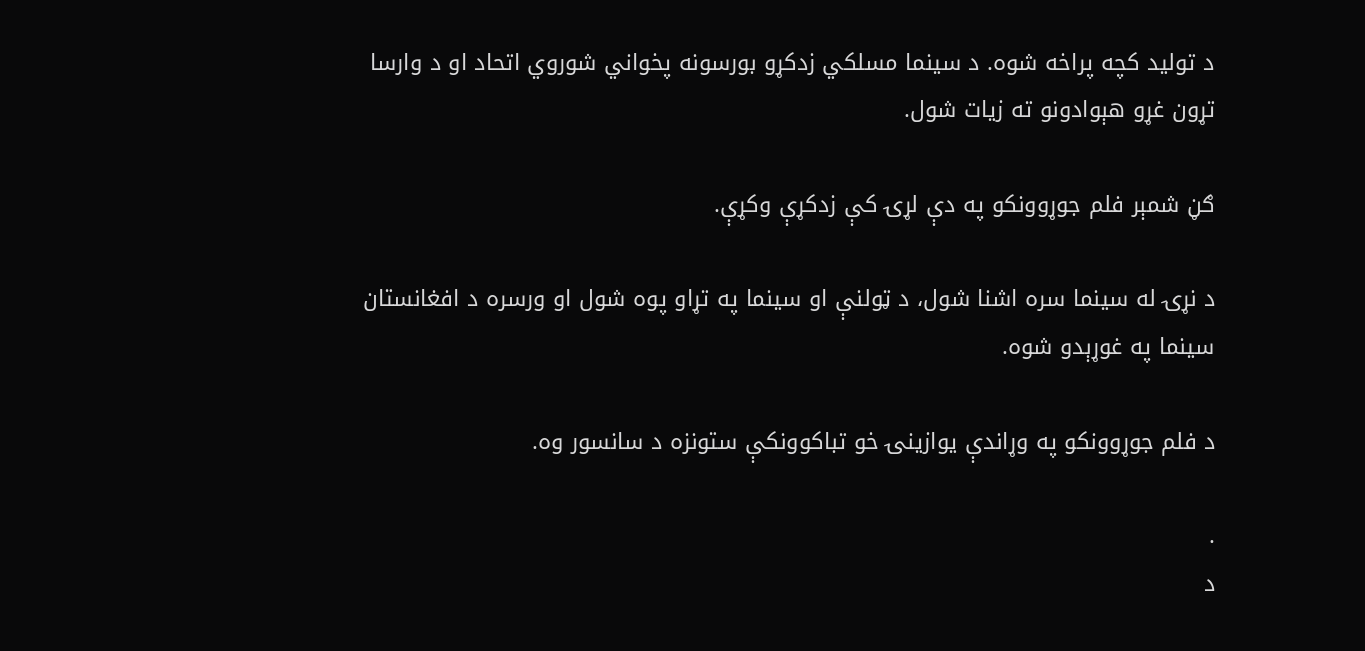د تولید کچه پراخه شوه. د سینما مسلکي زدکړو بورسونه پخواني شوروي اتحاد او د وارسا تړون غړو هېوادونو ته زیات شول.

ګڼ شمېر فلم جوړوونکو په دې لړۍ کې زدکړې وکړې.

د نړۍ له سینما سره اشنا شول، د ټولنې او سینما په تړاو پوه شول او ورسره د افغانستان سینما په غوړېدو شوه.

د فلم جوړوونکو په وړاندې یوازینۍ خو تباکوونکې ستونزه د سانسور وه.

.
د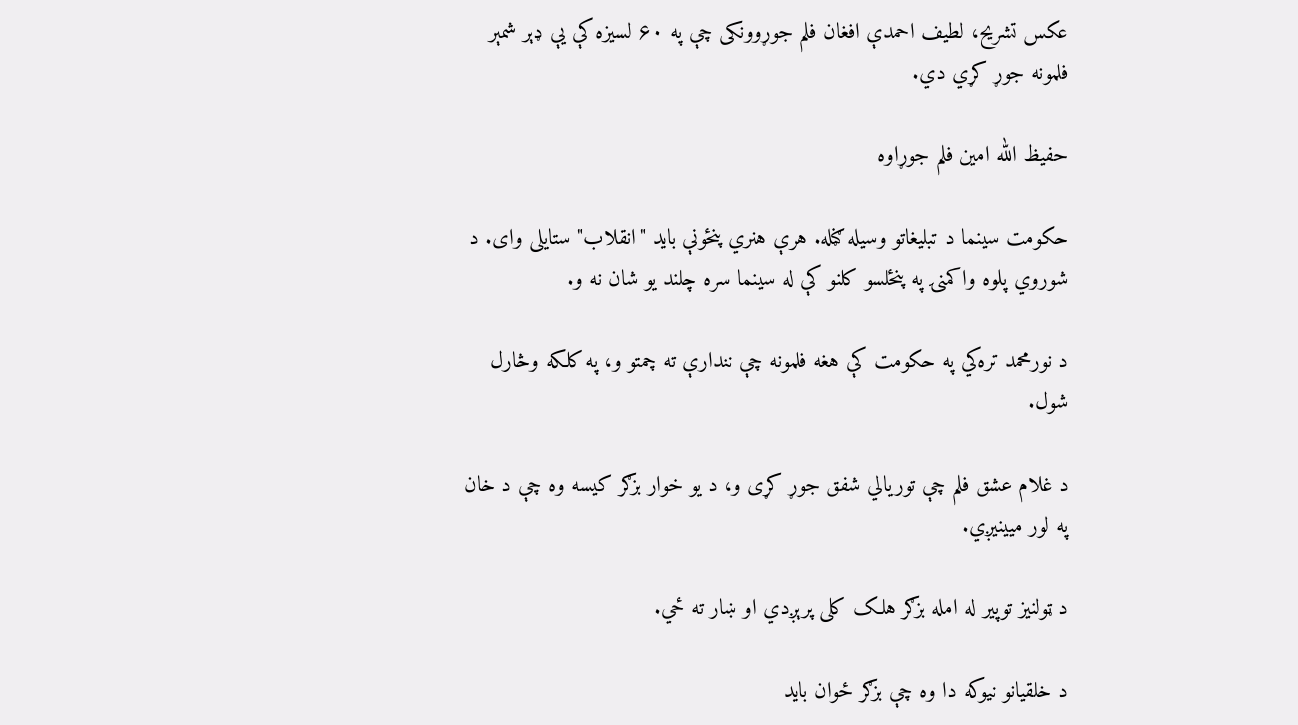عکس تشریح، لطیف احمدې افغان فلم جوړوونکی چې په ۶۰ لسیزه کې یې ډېر شمېر فلمونه جوړ کړي دي.

حفیظ الله امین فلم جوړاوه

حکومت سینما د تبلیغاتو وسیله ګڼله. هرې هنري پنځونې باید "انقلاب" ستایلی وای. د شوروي پلوه واکمنۍ په پنځلسو کلنو کې له سینما سره چلند یو شان نه و.

د نورمحمد تره‌کي په حکومت کې هغه فلمونه چې نندارې ته چمتو و، په کلکه وڅارل شول.

د غلام عشق فلم چې توریالي شفق جوړ کړی و، د یو خوار بزګر کیسه وه چې د خان په لور میینیږي.

د ټولنیز توپیر له امله بزګر هلک کلی پرېږدي او ښار ته ځي.

د خلقیانو نیوکه دا وه چې بزګر ځوان باید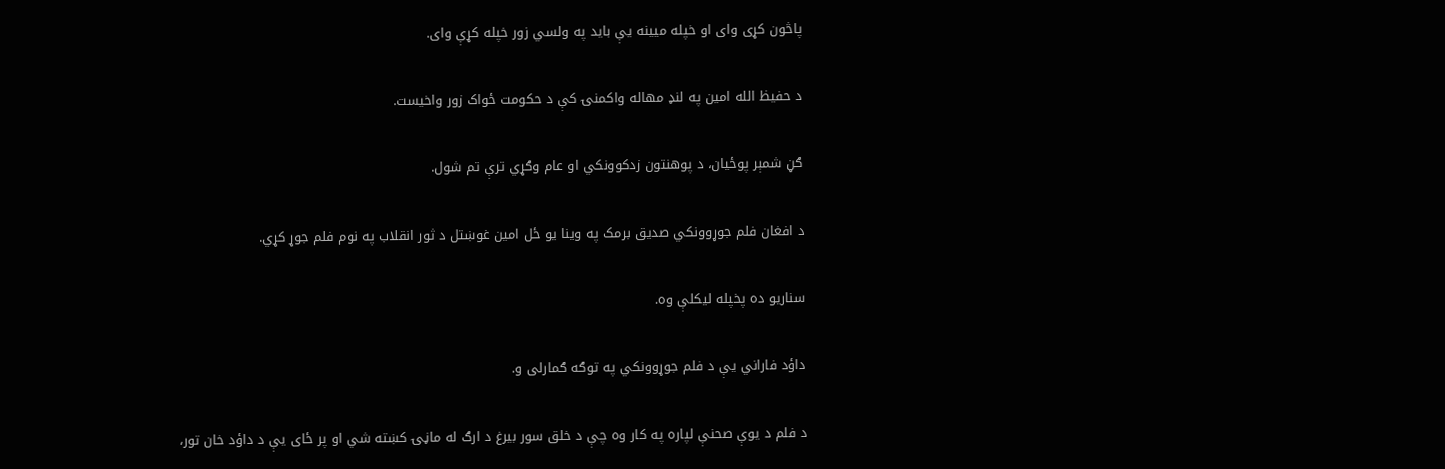پاڅون کړی وای او خپله ميینه یې باید په ولسي زور خپله کړې وای.

د حفیظ الله امین په لنډ مهاله واکمنۍ کې د حکومت ځواک زور واخیست.

ګڼ شمېر پوځیان، د پوهنتون زدکوونکي او عام وګړي ترې تم شول.

د افغان فلم جوړوونکي صدیق برمک په وینا یو ځل امین غوښتل د ثور انقلاب په نوم فلم جوړ کړي.

سناریو ده پخپله لیکلې وه.

داؤد فاراني یې د فلم جوړوونکي په توګه ګمارلی و.

د فلم د یوې صحنې لپاره په کار وه چې د خلق سور بیرغ د ارګ له ماڼۍ کښته شي او پر ځای یې د داؤد خان تور،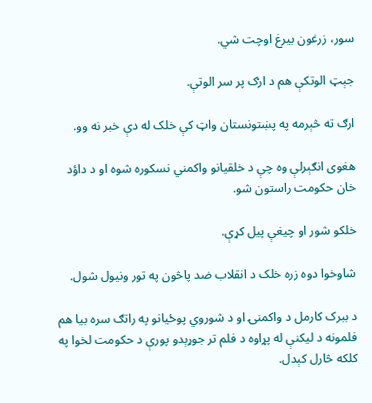سور، زرغون بیرغ اوچت شي.

جېټ الوتکې هم د ارګ پر سر الوتې.

ارګ ته څېرمه په پښتونستان واټ کې خلک له دې خبر نه وو.

هغوی انګېرلې وه چې د خلقیانو واکمني نسکوره شوه او د داؤد خان حکومت راستون شو.

خلکو شور او چیغې پیل کړې.

شاوخوا دوه زره خلک د انقلاب ضد پاڅون په تور ونیول شول.

د ببرک کارمل د واکمنۍ او د شوروي پوځیانو په راتګ سره بیا هم فلمونه د لیکنې له پړاوه د فلم تر جوړېدو پورې د حکومت لخوا په کلکه څارل کېدل.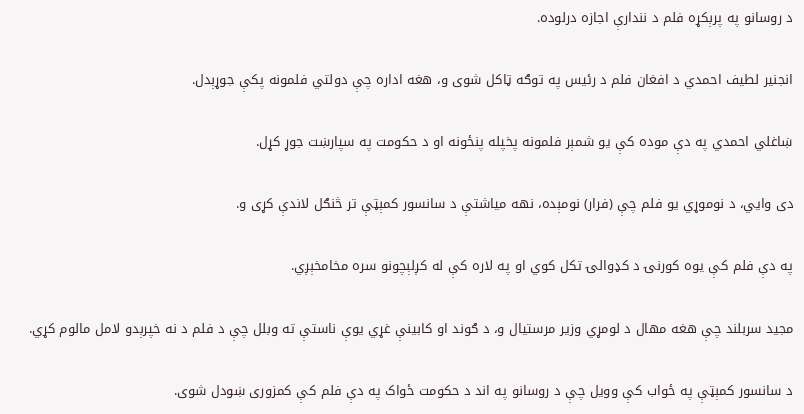د روسانو په پرېکړه فلم د نندارې اجازه درلوده.

انجنیر لطیف احمدي د افغان فلم د رئیس په توګه ټاکل شوی و، هغه اداره چې دولتي فلمونه پکې جوړېدل.

ښاغلي احمدي په دې موده کې یو شمېر فلمونه پخپله پنځونه او د حکومت په سپارښت جوړ کړل.

دی وایي، د نوموړي یو فلم چې (فرار) نومېده، نهه میاشتې د سانسور کمېټې تر څنګل لاندې کړی و.

په دې فلم کې یوه کورنۍ د کډوالۍ تکل کوي او په لاره کې له کږلېچونو سره مخامخېږي.

مجید سربلند چې هغه مهال د لومړي وزیر مرستیال و، د ګوند او کابینې غړي یوې ناستې ته وبلل چې د فلم د نه خپرېدو لامل مالوم کړي.

د سانسور کمېټې په ځواب کې وویل چې د روسانو په اند د حکومت ځواک په دې فلم کې کمزوری ښودل شوی.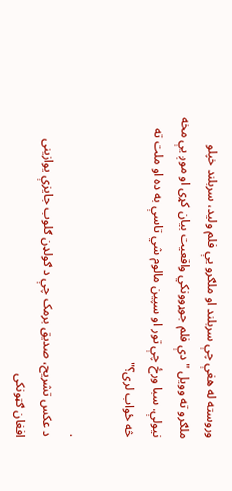وروسته له هغې چې سربلند او ملګرو یې فلم ولید، سربلند خپلو ملګرو ته وویل "دې فلم جوړوونکي واقعیت بیان کړی او موږ یې مخه نیولې. سبا ورځ چې تور او سپین مالوم شي تاسې به ده او ملت ته څه ځواب لری؟"

.
د عکس تشریح، صدیق برمک چې د ګولډن ګلوب جایزې یوازینی افغان ګټونکی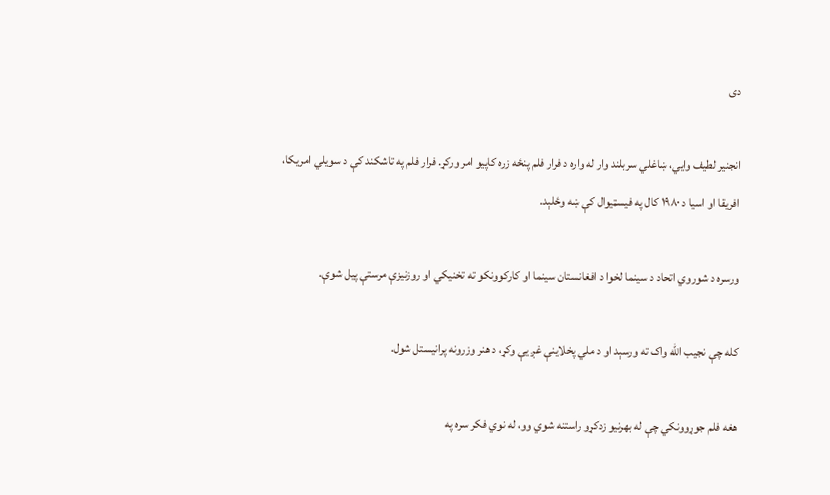دی

انجنیر لطیف وایي، ښاغلي سربلند وار له واره د فرار فلم پنځه زره کاپیو امر ورکړ. فرار فلم په تاشکند کې د سویلي امریکا، افریقا او اسیا د ۱۹۸۰ کال په فیسټیوال کې ښه وځلېد.

ورسره د شوروي اتحاد د سینما لخوا د افغانستان سینما او کارکوونکو ته تخنیکي او روزنیزې مرستې پیل شوې.

کله چې نجیب الله واک ته ورسېد او د ملي پخلاینې غږ یې وکړ، د هنر وزرونه پرانیستل شول.

هغه فلم جوړوونکي چې له بهرنیو زدکړو راستنه شوي وو، له نوي فکر سره په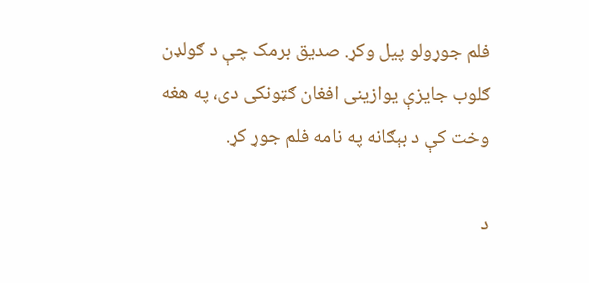فلم جوړولو پیل وکړ. صدیق برمک چې د ګولډن ګلوب جایزې یوازینی افغان ګټونکی دی، په هغه وخت کې د بېګانه په نامه فلم جوړ کړ.

د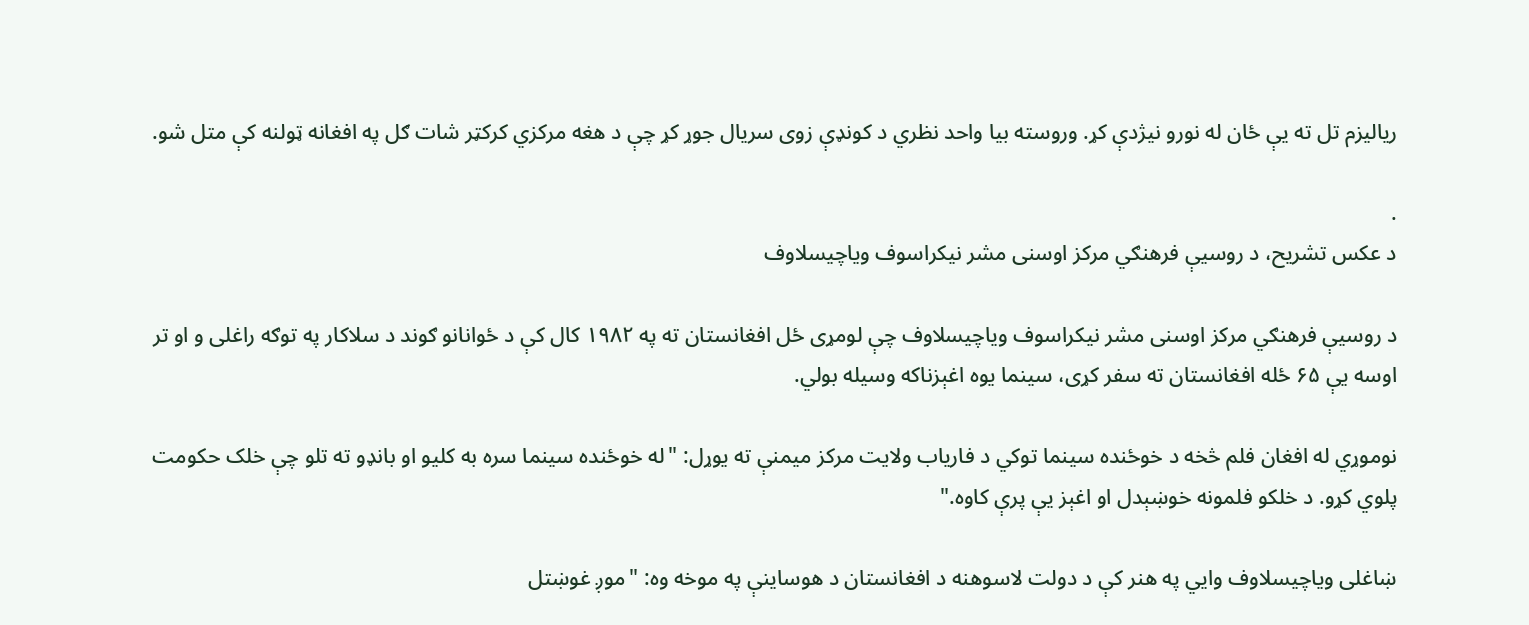ریالیزم تل ته یې ځان له نورو نیژدې کړ. وروسته بیا واحد نظري د کونډې زوی سریال جوړ کړ چې د هغه مرکزي کرکټر شات ګل په افغانه ټولنه کې متل شو.

.
د عکس تشریح، د روسیې فرهنګي مرکز اوسنی مشر نیکراسوف ویاچیسلاوف

د روسیې فرهنګي مرکز اوسنی مشر نیکراسوف ویاچیسلاوف چې لومړی ځل افغانستان ته په ۱۹۸۲ کال کې د ځوانانو ګوند د سلاکار په توګه راغلی و او تر اوسه یې ۶۵ ځله افغانستان ته سفر کړی، سینما یوه اغېزناکه وسیله بولي.

نوموړي له افغان فلم څخه د خوځنده سینما توکي د فاریاب ولایت مرکز میمنې ته یوړل: "له خوځنده سینما سره به کلیو او بانډو ته تلو چې خلک حکومت پلوي کړو. د خلکو فلمونه خوښېدل او اغېز یې پرې کاوه."

ښاغلی ویاچیسلاوف وایي په هنر کې د دولت لاسوهنه د افغانستان د هوساینې په موخه وه: "موږ غوښتل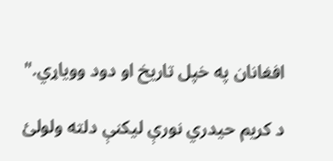افغانان په خپل تاریخ او دود وویاړي."

د کریم حیدري نورې لیکنې دلته ولولئ